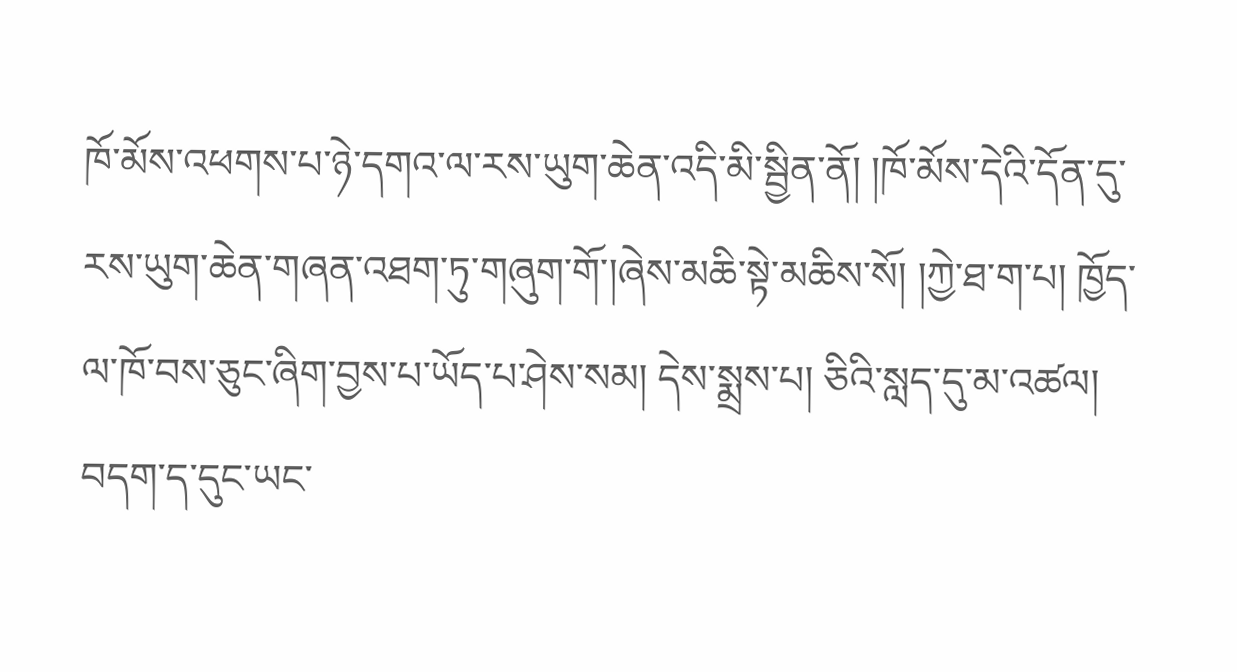ཁོ་མོས་འཕགས་པ་ཉེ་དགའ་ལ་རས་ཡུག་ཆེན་འདི་མི་སྦྱིན་ནོ། །ཁོ་མོས་དེའི་དོན་དུ་རས་ཡུག་ཆེན་གཞན་འཐག་ཏུ་གཞུག་གོ་།ཞེས་མཆི་སྟེ་མཆིས་སོ། །ཀྱེ་ཐ་ག་པ། ཁྱོད་ལ་ཁོ་བས་ཅུང་ཞིག་བྱས་པ་ཡོད་པ་ཤེས་སམ། དེས་སྨྲས་པ། ཅིའི་སླད་དུ་མ་འཚལ། བདག་ད་དུང་ཡང་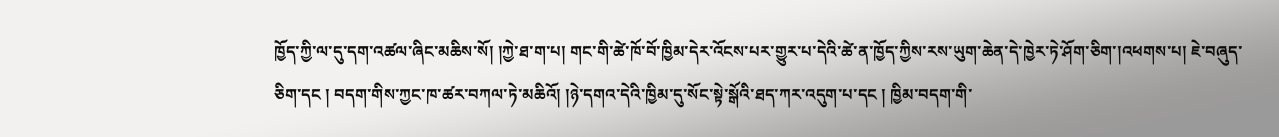ཁྱོད་ཀྱི་ལ་དུ་དག་འཚལ་ཞིང་མཆིས་སོ། །ཀྱེ་ཐ་ག་པ། གང་གི་ཚེ་ཁོ་བོ་ཁྱིམ་དེར་འོངས་པར་གྱུར་པ་དེའི་ཚེ་ན་ཁྱོད་ཀྱིས་རས་ཡུག་ཆེན་དེ་ཁྱེར་ཏེ་ཤོག་ཅིག་།འཕགས་པ། ཇེ་བཞུད་ཅིག་དང ། བདག་གིས་ཀྱང་ཁ་ཚར་བཀལ་ཏེ་མཆིའོ། །ཉེ་དགའ་དེའི་ཁྱིམ་དུ་སོང་སྟེ་སྒོའི་ཐད་ཀར་འདུག་པ་དང ། ཁྱིམ་བདག་གི་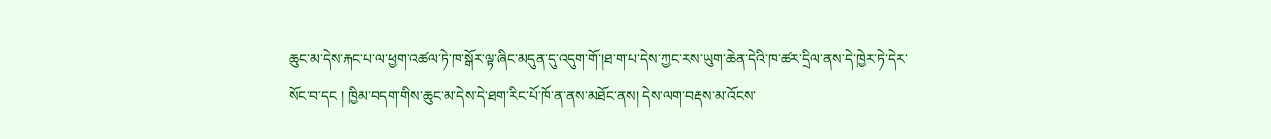ཆུང་མ་དེས་རྐང་པ་ལ་ཕྱག་འཚལ་ཏེ་ཁ་སྒོར་ལྟ་ཞིང་མདུན་དུ་འདུག་གོ་།ཐ་ག་པ་དེས་ཀྱང་རས་ཡུག་ཆེན་དེའི་ཁ་ཚར་དྲིལ་ནས་དེ་ཁྱེར་ཏེ་དེར་སོང་བ་དང ། ཁྱིམ་བདག་གིས་ཆུང་མ་དེས་དེ་ཐག་རིང་པོ་ཁོ་ན་ནས་མཐོང་ནས། དེས་ལག་བརྡས་མ་འོངས་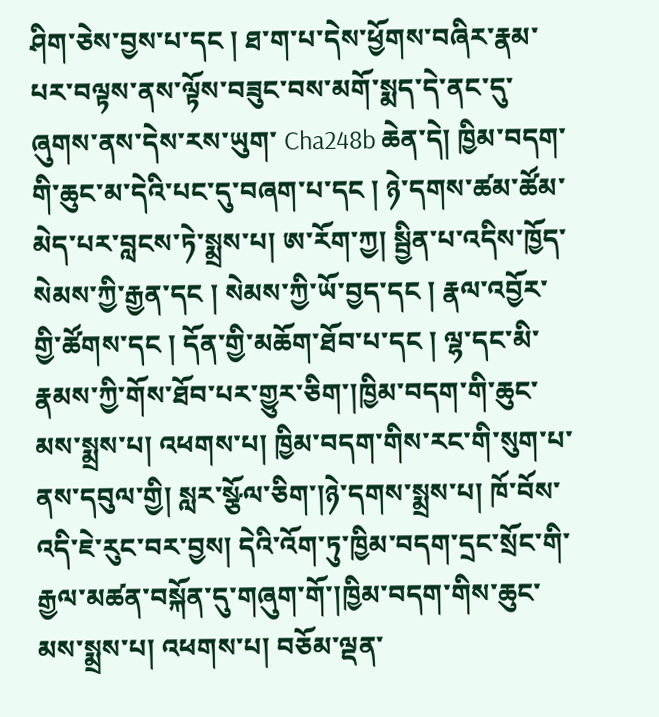ཤིག་ཅེས་བྱས་པ་དང ། ཐ་ག་པ་དེས་ཕྱོགས་བཞིར་རྣམ་པར་བལྟས་ནས་ལྟོས་བཟུང་བས་མགོ་སྨད་དེ་ནང་དུ་ཞུགས་ནས་དེས་རས་ཡུག་ Cha248b ཆེན་དེ། ཁྱིམ་བདག་གི་ཆུང་མ་དེའི་པང་དུ་བཞག་པ་དང ། ཉེ་དགས་ཚམ་ཚོམ་མེད་པར་བླངས་ཏེ་སྨྲས་པ། ཨ་རོག་ཀྱ། སྦྱིན་པ་འདིས་ཁྱོད་སེམས་ཀྱི་རྒྱན་དང ། སེམས་ཀྱི་ཡོ་བྱད་དང ། རྣལ་འབྱོར་གྱི་ཚོགས་དང ། དོན་གྱི་མཆོག་ཐོབ་པ་དང ། ལྷ་དང་མི་རྣམས་ཀྱི་གོས་ཐོབ་པར་གྱུར་ཅིག་།ཁྱིམ་བདག་གི་ཆུང་མས་སྨྲས་པ། འཕགས་པ། ཁྱིམ་བདག་གིས་རང་གི་སུག་པ་ནས་དབུལ་གྱི། སླར་སྩོལ་ཅིག་།ཉེ་དགས་སྨྲས་པ། ཁོ་བོས་འདི་ཇེ་རུང་བར་བྱས། དེའི་འོག་ཏུ་ཁྱིམ་བདག་དྲང་སྲོང་གི་རྒྱལ་མཚན་བསྐོན་དུ་གཞུག་གོ་།ཁྱིམ་བདག་གིས་ཆུང་མས་སྨྲས་པ། འཕགས་པ། བཅོམ་ལྡན་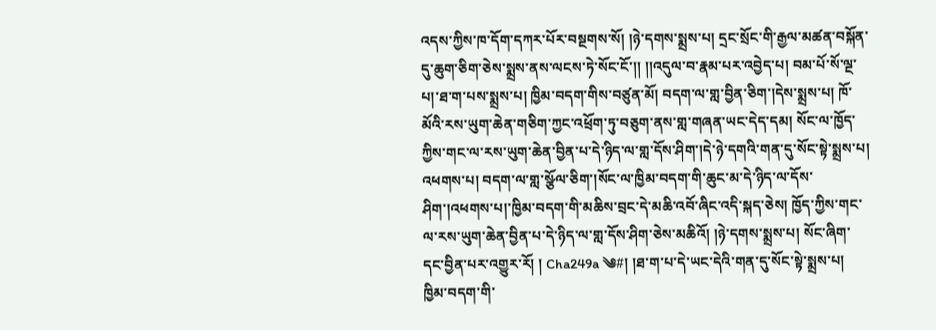འདས་ཀྱིས་ཁ་དོག་དཀར་པོར་བསྔགས་སོ། །ཉེ་དགས་སྨྲས་པ། དྲང་སྲོང་གི་རྒྱལ་མཚན་བསྐོན་དུ་ཆུག་ཅིག་ཅེས་སྨྲས་ནས་ལངས་ཏེ་སོང་ངོ་།། །།འདུལ་བ་རྣམ་པར་འབྱེད་པ། བམ་པོ་སོ་ལྔ་པ།་ཐ་ག་པས་སྨྲས་པ། ཁྱིམ་བདག་གིས་བཙུན་མོ། བདག་ལ་གླ་བྱིན་ཅིག་།དེས་སྨྲས་པ། ཁོ་མོའི་རས་ཡུག་ཆེན་གཅིག་ཀྱང་འཕྲོག་ཏུ་བཅུག་ནས་གླ་གཞན་ཡང་དེད་དམ། སོང་ལ་ཁྱོད་ཀྱིས་གང་ལ་རས་ཡུག་ཆེན་བྱིན་པ་དེ་ཉིད་ལ་གླ་དོས་ཤིག་།དེ་ཉེ་དགའི་གན་དུ་སོང་སྟེ་སྨྲས་པ། འཕགས་པ། བདག་ལ་གླ་སྩོལ་ཅིག་།སོང་ལ་ཁྱིམ་བདག་གི་ཆུང་མ་དེ་ཉིད་ལ་དོས་ཤིག་།འཕགས་པ།་ཁྱིམ་བདག་གི་མཆིས་བྲང་དེ་མཆི་འབོ་ཞིང་འདི་སྐད་ཅེས། ཁྱོད་ཀྱིས་གང་ལ་རས་ཡུག་ཆེན་བྱིན་པ་དེ་ཉིད་ལ་གླ་དོས་ཤིག་ཅེས་མཆིའོ། །ཉེ་དགས་སྨྲས་པ། སོང་ཞིག་དང་བྱིན་པར་འགྱུར་རོ། ། Cha249a ༄#། །ཐ་ག་པ་དེ་ཡང་དེའི་གན་དུ་སོང་སྟེ་སྨྲས་པ། ཁྱིམ་བདག་གི་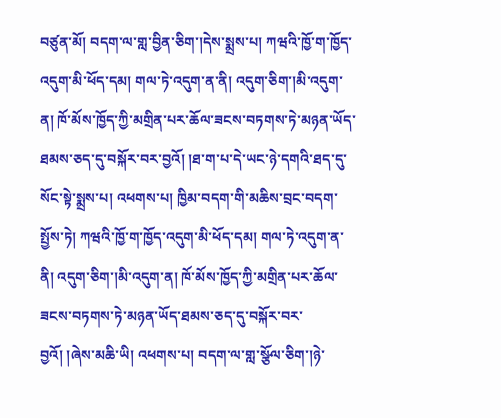བཙུན་མོ། བདག་ལ་གླ་བྱིན་ཅིག་།དེས་སྨྲས་པ། ཀཝའི་ཁྱོ་ག་ཁྱོད་འདུག་མི་ཕོད་དམ། གལ་ཏེ་འདུག་ན་ནི། འདུག་ཅིག་།མི་འདུག་ན། ཁོ་མོས་ཁྱོད་ཀྱི་མགྲིན་པར་ཆོལ་ཟངས་བཏགས་ཏེ་མཉན་ཡོད་ཐམས་ཅད་དུ་བསྐོར་བར་བྱའོ། །ཐ་ག་པ་དེ་ཡང་ཉེ་དགའི་ཐད་དུ་སོང་སྟེ་སྨྲས་པ། འཕགས་པ། ཁྱིམ་བདག་གི་མཆིས་བྲང་བདག་སྤྱོས་ཏེ། ཀཝའི་ཁྱོ་ག་ཁྱོད་འདུག་མི་ཕོད་དམ། གལ་ཏེ་འདུག་ན་ནི། འདུག་ཅིག་།མི་འདུག་ན། ཁོ་མོས་ཁྱོད་ཀྱི་མགྲིན་པར་ཆོལ་ཟངས་བཏགས་ཏེ་མཉན་ཡོད་ཐམས་ཅད་དུ་བསྐོར་བར་བྱའོ། །ཞེས་མཆི་ཡི། འཕགས་པ། བདག་ལ་གླ་སྩོལ་ཅིག་།ཉེ་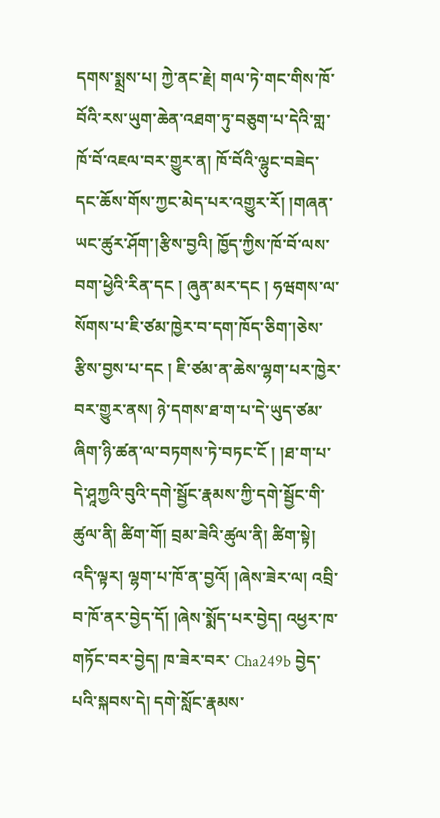དགས་སྨྲས་པ། ཀྱེ་ནང་རྗེ། གལ་ཏེ་གང་གིས་ཁོ་བོའི་རས་ཡུག་ཆེན་འཐག་ཏུ་བཅུག་པ་དེའི་གླ་ཁོ་བོ་འཇལ་བར་གྱུར་ན། ཁོ་བོའི་ལྷུང་བཟེད་དང་ཆོས་གོས་ཀྱང་མེད་པར་འགྱུར་རོ། །གཞན་ཡང་ཚུར་ཤོག་།རྩིས་བྱའི། ཁྱོད་ཀྱིས་ཁོ་བོ་ལས་བག་ཕྱེའི་རིན་དང ། ཞུན་མར་དང ། ཧཝགས་ལ་སོགས་པ་ཇི་ཙམ་ཁྱེར་བ་དག་ཁོད་ཅིག་།ཅེས་རྩིས་བྱས་པ་དང ། ཇི་ཙམ་ན་ཆེས་ལྷག་པར་ཁྱེར་བར་གྱུར་ནས། ཉེ་དགས་ཐ་ག་པ་དེ་ཡུད་ཙམ་ཞིག་ཉི་ཚན་ལ་བཏགས་ཏེ་བཏང་ངོ ། །ཐ་ག་པ་དེ་ཤཱཀྱའི་བུའི་དགེ་སྦྱོང་རྣམས་ཀྱི་དགེ་སྦྱོང་གི་ཚུལ་ནི། ཚིག་གོ། བྲམ་ཟེའི་ཚུལ་ནི། ཚིག་སྟེ། འདི་ལྟར། ལྷག་པ་ཁོ་ན་བྱའོ། །ཞེས་ཟེར་ལ། འབྲི་བ་ཁོ་ནར་བྱེད་དོ། །ཞེས་སྨོད་པར་བྱེད། འཕྱར་ཁ་གཏོང་བར་བྱེད། ཁ་ཟེར་བར་ Cha249b བྱེད་པའི་སྐབས་དེ། དགེ་སློང་རྣམས་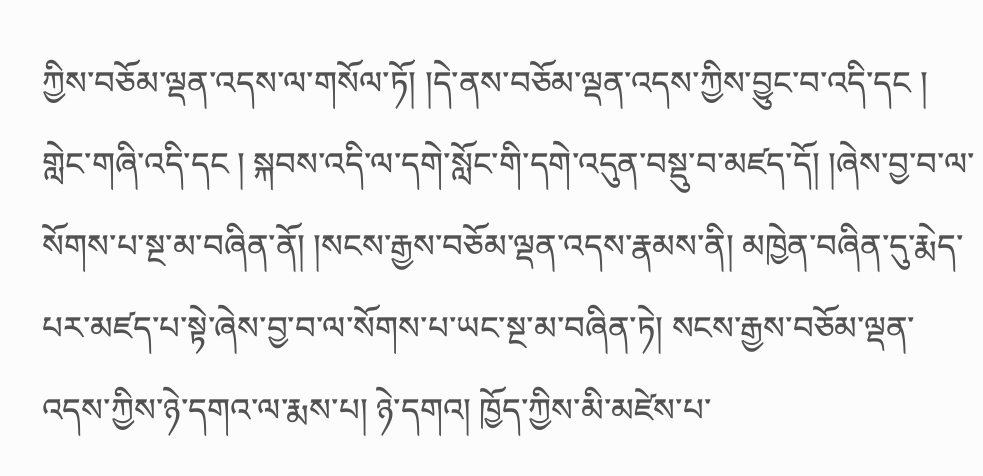ཀྱིས་བཅོམ་ལྡན་འདས་ལ་གསོལ་ཏོ། །དེ་ནས་བཅོམ་ལྡན་འདས་ཀྱིས་བྱུང་བ་འདི་དང ། གླེང་གཞི་འདི་དང ། སྐབས་འདི་ལ་དགེ་སློང་གི་དགེ་འདུན་བསྡུ་བ་མཛད་དོ། །ཞེས་བྱ་བ་ལ་སོགས་པ་སྔ་མ་བཞིན་ནོ། །སངས་རྒྱས་བཅོམ་ལྡན་འདས་རྣམས་ནི། མཁྱེན་བཞིན་དུ་རྨེད་པར་མཛད་པ་སྟེ་ཞེས་བྱ་བ་ལ་སོགས་པ་ཡང་སྔ་མ་བཞིན་ཏེ། སངས་རྒྱས་བཅོམ་ལྡན་འདས་ཀྱིས་ཉེ་དགའ་ལ་རྨས་པ། ཉེ་དགའ། ཁྱོད་ཀྱིས་མི་མཛེས་པ་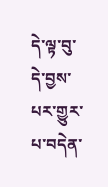དེ་ལྟ་བུ་དེ་བྱས་པར་གྱུར་པ་བདེན་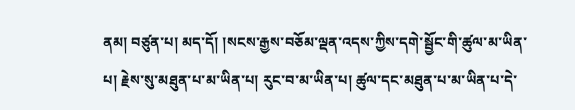ནམ། བཙུན་པ། མད་དོ། །སངས་རྒྱས་བཅོམ་ལྡན་འདས་ཀྱིས་དགེ་སྦྱོང་གི་ཚུལ་མ་ཡིན་པ། རྗེས་སུ་མཐུན་པ་མ་ཡིན་པ། རུང་བ་མ་ཡིན་པ། ཚུལ་དང་མཐུན་པ་མ་ཡིན་པ་དེ་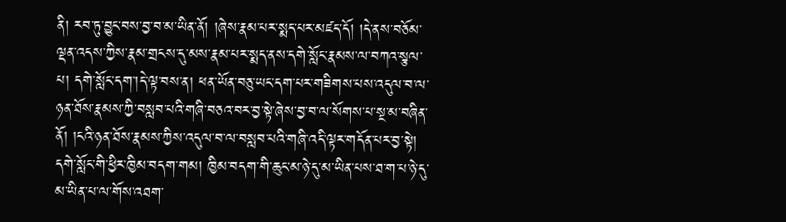ནི། རབ་ཏུ་བྱུང་བས་བྱ་བ་མ་ཡིན་ནོ། །ཞེས་རྣམ་པར་སྨད་པར་མཛད་དོ། །དེ་ནས་བཅོམ་ལྡན་འདས་ཀྱིས་རྣམ་གྲངས་དུ་མས་རྣམ་པར་སྨད་ནས་དགེ་སློང་རྣམས་ལ་བཀའ་སྩལ་པ། དགེ་སློང་དག་།དེ་ལྟ་བས་ན། ཕན་ཡོན་བཅུ་ཡང་དག་པར་གཟིགས་པས་འདུལ་བ་ལ་ཉན་ཐོས་རྣམས་ཀྱི་བསླབ་པའི་གཞི་བཅའ་བར་བྱ་སྟེ་ཞེས་བྱ་བ་ལ་སོགས་པ་སྔ་མ་བཞིན་ནོ། །ངའི་ཉན་ཐོས་རྣམས་ཀྱིས་འདུལ་བ་ལ་བསླབ་པའི་གཞི་འདི་ལྟར་གདོན་པར་བྱ་སྟེ། དགེ་སློང་གི་ཕྱིར་ཁྱིམ་བདག་གམ། ཁྱིམ་བདག་གི་ཆུང་མ་ཉེ་དུ་མ་ཡིན་པས་ཐ་ག་པ་ཉེ་དུ་མ་ཡིན་པ་ལ་གོས་འཐག་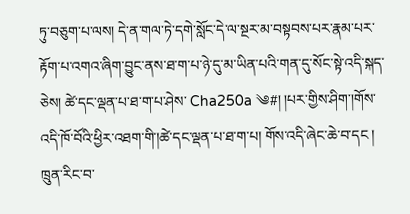ཏུ་བཅུག་པ་ལས། དེ་ན་གལ་ཏེ་དགེ་སློང་དེ་ལ་སྔར་མ་བསྟབས་པར་རྣམ་པར་རྟོག་པ་འགའ་ཞིག་བྱུང་ནས་ཐ་ག་པ་ཉེ་དུ་མ་ཡིན་པའི་གན་དུ་སོང་སྟེ་འདི་སྐད་ཅེས། ཚེ་དང་ལྡན་པ་ཐ་ག་པ་ཤེས་ Cha250a ༄#། །པར་གྱིས་ཤིག་།གོས་འདི་ཁོ་བོའི་ཕྱིར་འཐག་གི་།ཚེ་དང་ལྡན་པ་ཐ་ག་པ། གོས་འདི་ཞེང་ཆེ་བ་དང ། ཁྲུན་རིང་བ་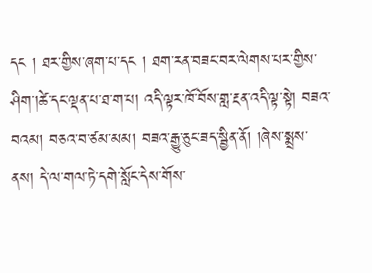དང ། ཐར་གྱིས་ཞག་པ་དང ། ཐག་རན་བཟང་བར་ལེགས་པར་གྱིས་ཤིག་།ཚེ་དང་ལྡན་པ་ཐ་ག་པ། འདི་ལྟར་ཁོ་བོས་གླ་རྔན་འདི་ལྟ་སྟེ། བཟའ་བའམ། བཅའ་བ་ཙམ་མམ། བཟའ་རྒྱུ་ཅུང་ཟད་སྦྱིན་ནོ། །ཞེས་སྨྲས་ནས། དེ་ལ་གལ་ཏེ་དགེ་སློང་དེས་གོས་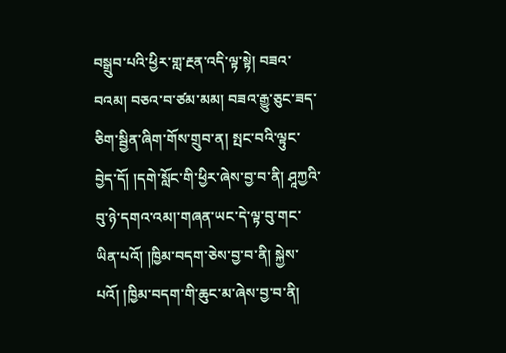བསྒྲུབ་པའི་ཕྱིར་གླ་རྔན་འདི་ལྟ་སྟེ། བཟའ་བའམ། བཅའ་བ་ཙམ་མམ། བཟའ་རྒྱུ་ཅུང་ཟད་ཅིག་སྦྱིན་ཞིག་གོས་གྲུབ་ན། སྤང་བའི་ལྟུང་བྱེད་དོ། །དགེ་སློང་གི་ཕྱིར་ཞེས་བྱ་བ་ནི། ཤཱཀྱའི་བུ་ཉེ་དགའ་འམ།་གཞན་ཡང་དེ་ལྟ་བུ་གང་ཡིན་པའོ། །ཁྱིམ་བདག་ཅེས་བྱ་བ་ནི། སྐྱེས་པའོ། །ཁྱིམ་བདག་གི་ཆུང་མ་ཞེས་བྱ་བ་ནི།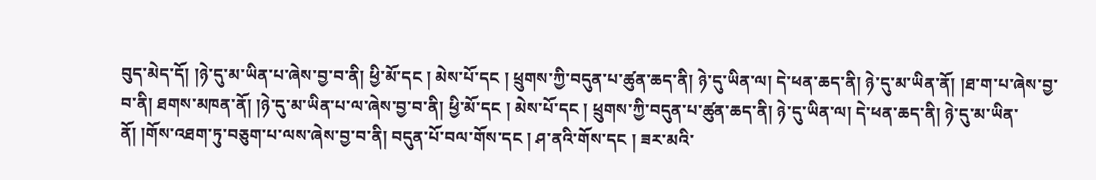བུད་མེད་དོ། །ཉེ་དུ་མ་ཡིན་པ་ཞེས་བྱ་བ་ནི། ཕྱི་མོ་དང ། མེས་པོ་དང ། ཕྲུགས་ཀྱི་བདུན་པ་ཚུན་ཆད་ནི། ཉེ་དུ་ཡིན་ལ། དེ་ཕན་ཆད་ནི། ཉེ་དུ་མ་ཡིན་ནོ། །ཐ་ག་པ་ཞེས་བྱ་བ་ནི། ཐགས་མཁན་ནོ། །ཉེ་དུ་མ་ཡིན་པ་ལ་ཞེས་བྱ་བ་ནི། ཕྱི་མོ་དང ། མེས་པོ་དང ། ཕྲུགས་ཀྱི་བདུན་པ་ཚུན་ཆད་ནི། ཉེ་དུ་ཡིན་ལ། དེ་ཕན་ཆད་ནི། ཉེ་དུ་མ་ཡིན་ནོ། །གོས་འཐག་ཏུ་བཅུག་པ་ལས་ཞེས་བྱ་བ་ནི། བདུན་པོ་བལ་གོས་དང ། ཤ་ནའི་གོས་དང ། ཟར་མའི་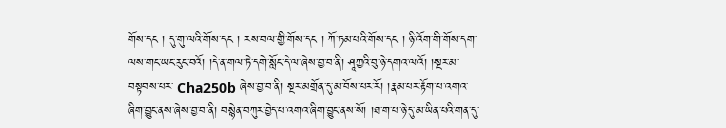གོས་དང ། དུ་གུ་ལའི་གོས་དང ། རས་བལ་གྱི་གོས་དང ། ཀོ་ཏམ་པའི་གོས་དང ། ཉི་འོག་གི་གོས་དག་ལས་གང་ཡང་རུང་བའོ། །དེ་ན་གལ་ཏེ་དགེ་སློང་དེ་ལ་ཞེས་བྱ་བ་ནི། ཤཱཀྱའི་བུ་ཉེ་དགའ་ལའོ། །སྔར་མ་བསྟབས་པར་ Cha250b ཞེས་བྱ་བ་ནི། སྔར་མགྲོན་དུ་མ་བོས་པར་རོ། །རྣམ་པར་རྟོག་པ་འགའ་ཞིག་བྱུང་ནས་ཞེས་བྱ་བ་ནི། བསྙེན་བཀུར་བྱེད་པ་འགའ་ཞིག་བྱུང་ནས་སོ། །ཐ་ག་པ་ཉེ་དུ་མ་ཡིན་པའི་གན་དུ་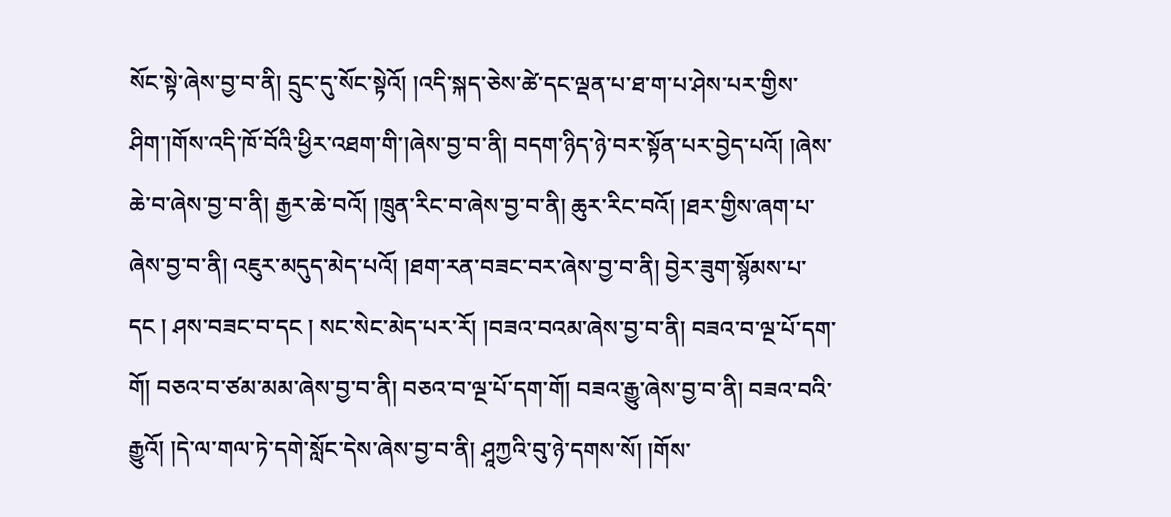སོང་སྟེ་ཞེས་བྱ་བ་ནི། དྲུང་དུ་སོང་སྟེའོ། །འདི་སྐད་ཅེས་ཚེ་དང་ལྡན་པ་ཐ་ག་པ་ཤེས་པར་གྱིས་ཤིག་།གོས་འདི་ཁོ་བོའི་ཕྱིར་འཐག་གི་།ཞེས་བྱ་བ་ནི། བདག་ཉིད་ཉེ་བར་སྟོན་པར་བྱེད་པའོ། །ཞེས་ཆེ་བ་ཞེས་བྱ་བ་ནི། རྒྱར་ཆེ་བའོ། །ཁྲུན་རིང་བ་ཞེས་བྱ་བ་ནི། ཆུར་རིང་བའོ། །ཐར་གྱིས་ཞག་པ་ཞེས་བྱ་བ་ནི། འཇུར་མདུད་མེད་པའོ། །ཐག་རན་བཟང་བར་ཞེས་བྱ་བ་ནི། བྱེར་ཟུག་སྙོམས་པ་དང ། ཤས་བཟང་བ་དང ། སང་སེང་མེད་པར་རོ། །བཟའ་བའམ་ཞེས་བྱ་བ་ནི། བཟའ་བ་ལྔ་པོ་དག་གོ། བཅའ་བ་ཙམ་མམ་ཞེས་བྱ་བ་ནི། བཅའ་བ་ལྔ་པོ་དག་གོ། བཟའ་རྒྱུ་ཞེས་བྱ་བ་ནི། བཟའ་བའི་རྒྱུའོ། །དེ་ལ་གལ་ཏེ་དགེ་སློང་དེས་ཞེས་བྱ་བ་ནི། ཤཱཀྱའི་བུ་ཉེ་དགས་སོ། །གོས་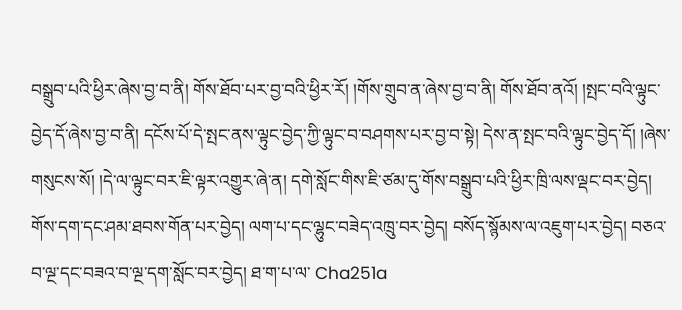བསྒྲུབ་པའི་ཕྱིར་ཞེས་བྱ་བ་ནི། གོས་ཐོབ་པར་བྱ་བའི་ཕྱིར་རོ། །གོས་གྲུབ་ན་ཞེས་བྱ་བ་ནི། གོས་ཐོབ་ནའོ། །སྤང་བའི་ལྟུང་བྱེད་དོ་ཞེས་བྱ་བ་ནི། དངོས་པོ་དེ་སྤང་ནས་ལྟུང་བྱེད་ཀྱི་ལྟུང་བ་བཤགས་པར་བྱ་བ་སྟེ། དེས་ན་སྤང་བའི་ལྟུང་བྱེད་དོ། །ཞེས་གསུངས་སོ། །དེ་ལ་ལྟུང་བར་ཇི་ལྟར་འགྱུར་ཞེ་ན། དགེ་སློང་གིས་ཇི་ཙམ་དུ་གོས་བསྒྲུབ་པའི་ཕྱིར་ཁྲི་ལས་ལྡང་བར་བྱེད། གོས་དག་དང་ཤམ་ཐབས་གོན་པར་བྱེད། ལག་པ་དང་ལྷུང་བཟེད་འཁྲུ་བར་བྱེད། བསོད་སྙོམས་ལ་འཇུག་པར་བྱེད། བཅའ་བ་ལྔ་དང་བཟའ་བ་ལྔ་དག་སློང་བར་བྱེད། ཐ་ག་པ་ལ་ Cha251a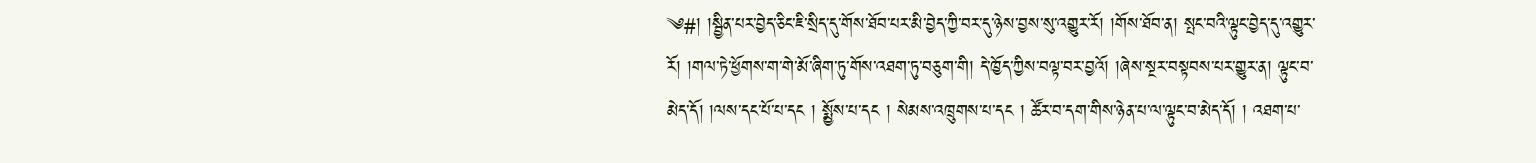༄#། །སྦྱིན་པར་བྱེད་ཅིང་ཇི་སྲིད་དུ་གོས་ཐོབ་པར་མི་བྱེད་ཀྱི་བར་དུ་ཉེས་བྱས་སུ་འགྱུར་རོ། །གོས་ཐོབ་ན། སྤང་བའི་ལྟུང་བྱེད་དུ་འགྱུར་རོ། །གལ་ཏེ་ཕྱོགས་ག་གེ་མོ་ཞིག་ཏུ་གོས་འཐག་ཏུ་བཅུག་གི། དེ་ཁྱོད་ཀྱིས་བལྟ་བར་བྱའོ། །ཞེས་སྔར་བསྟབས་པར་གྱུར་ན། ལྟུང་བ་མེད་དོ། །ལས་དང་པོ་པ་དང ། སྨྱོས་པ་དང ། སེམས་འཁྲུགས་པ་དང ། ཚོར་བ་དག་གིས་ཉེན་པ་ལ་ལྟུང་བ་མེད་དོ། ། འཐག་པ་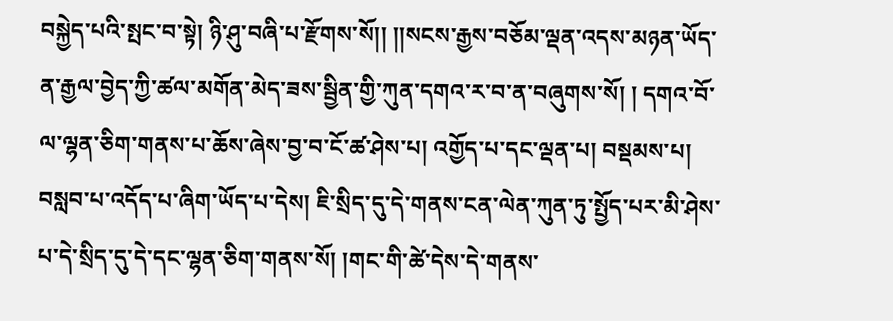བསྐྱེད་པའི་སྤང་བ་སྟེ། ཉི་ཤུ་བཞི་པ་རྫོགས་སོ།། །།སངས་རྒྱས་བཅོམ་ལྡན་འདས་མཉན་ཡོད་ན་རྒྱལ་བྱེད་ཀྱི་ཚལ་མགོན་མེད་ཟས་སྦྱིན་གྱི་ཀུན་དགའ་ར་བ་ན་བཞུགས་སོ། ། དགའ་བོ་ལ་ལྷན་ཅིག་གནས་པ་ཆོས་ཞེས་བྱ་བ་ངོ་ཚ་ཤེས་པ། འགྱོད་པ་དང་ལྡན་པ། བསྡམས་པ། བསླབ་པ་འདོད་པ་ཞིག་ཡོད་པ་དེས། ཇི་སྲིད་དུ་དེ་གནས་ངན་ལེན་ཀུན་ཏུ་སྤྱོད་པར་མི་ཤེས་པ་དེ་སྲིད་དུ་དེ་དང་ལྷན་ཅིག་གནས་སོ། །གང་གི་ཚེ་དེས་དེ་གནས་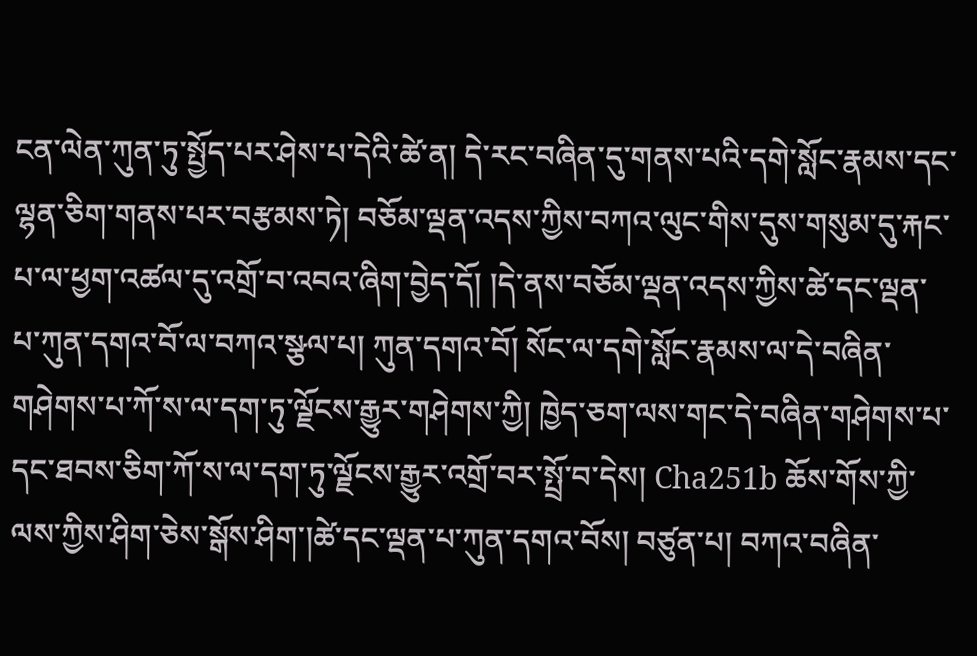ངན་ལེན་ཀུན་ཏུ་སྤྱོད་པར་ཤེས་པ་དེའི་ཚེ་ན། དེ་རང་བཞིན་དུ་གནས་པའི་དགེ་སློང་རྣམས་དང་ལྷན་ཅིག་གནས་པར་བརྩམས་ཏེ། བཅོམ་ལྡན་འདས་ཀྱིས་བཀའ་ལུང་གིས་དུས་གསུམ་དུ་རྐང་པ་ལ་ཕྱག་འཚལ་དུ་འགྲོ་བ་འབའ་ཞིག་བྱེད་དོ། །དེ་ནས་བཅོམ་ལྡན་འདས་ཀྱིས་ཚེ་དང་ལྡན་པ་ཀུན་དགའ་བོ་ལ་བཀའ་སྩལ་པ། ཀུན་དགའ་བོ། སོང་ལ་དགེ་སློང་རྣམས་ལ་དེ་བཞིན་གཤེགས་པ་ཀོ་ས་ལ་དག་ཏུ་ལྗོངས་རྒྱུར་གཤེགས་ཀྱི། ཁྱེད་ཅག་ལས་གང་དེ་བཞིན་གཤེགས་པ་དང་ཐབས་ཅིག་ཀོ་ས་ལ་དག་ཏུ་ལྗོངས་རྒྱུར་འགྲོ་བར་སྤྲོ་བ་དེས། Cha251b ཆོས་གོས་ཀྱི་ལས་ཀྱིས་ཤིག་ཅེས་སྒོས་ཤིག་།ཚེ་དང་ལྡན་པ་ཀུན་དགའ་བོས། བཙུན་པ། བཀའ་བཞིན་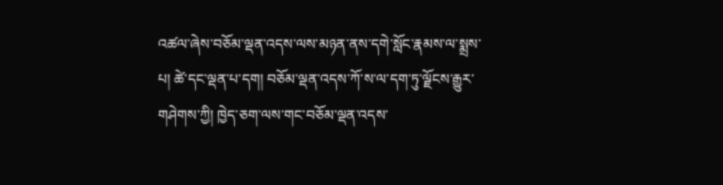འཚལ་ཞེས་བཅོམ་ལྡན་འདས་ལས་མཉན་ནས་དགེ་སློང་རྣམས་ལ་སྨྲས་པ། ཚེ་དང་ལྡན་པ་དག། བཅོམ་ལྡན་འདས་ཀོ་ས་ལ་དག་ཏུ་ལྗོངས་རྒྱུར་གཤེགས་ཀྱི། ཁྱེད་ཅག་ལས་གང་བཅོམ་ལྡན་འདས་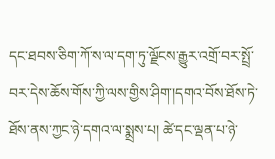དང་ཐབས་ཅིག་ཀོ་ས་ལ་དག་ཏུ་ལྗོངས་རྒྱུར་འགྲོ་བར་སྤྲོ་བར་དེས་ཆོས་གོས་ཀྱི་ལས་གྱིས་ཤིག་།དགའ་བོས་ཐོས་ཏེ་ཐོས་ནས་ཀྱང་ཉེ་དགའ་ལ་སྨྲས་པ། ཚེ་དང་ལྡན་པ་ཉེ་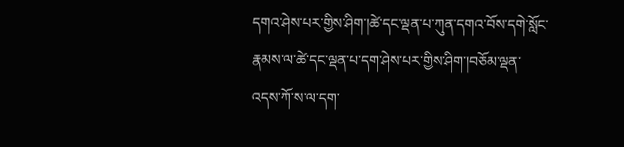དགའ་ཤེས་པར་གྱིས་ཤིག་།ཚེ་དང་ལྡན་པ་ཀུན་དགའ་བོས་དགེ་སློང་རྣམས་ལ་ཚེ་དང་ལྡན་པ་དག་ཤེས་པར་གྱིས་ཤིག་།བཅོམ་ལྡན་འདས་ཀོ་ས་ལ་དག་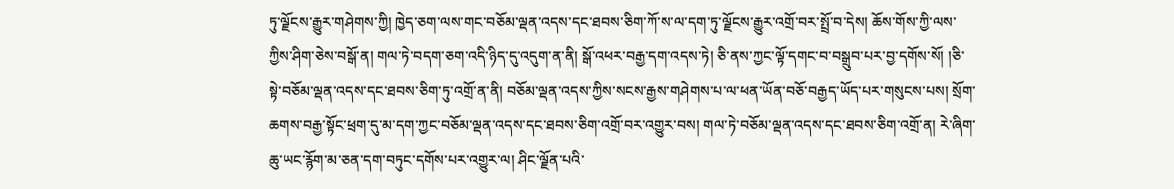ཏུ་ལྗོངས་རྒྱུར་གཤེགས་ཀྱི། ཁྱེད་ཅག་ལས་གང་བཅོམ་ལྡན་འདས་དང་ཐབས་ཅིག་ཀོ་ས་ལ་དག་ཏུ་ལྗོངས་རྒྱུར་འགྲོ་བར་སྤྲོ་བ་དེས། ཆོས་གོས་ཀྱི་ལས་ཀྱིས་ཤིག་ཅེས་བསྒོ་ན། གལ་ཏེ་བདག་ཅག་འདི་ཉིད་དུ་འདུག་ན་ནི། སྒོ་འཕར་བརྒྱ་དག་འདས་ཏེ། ཅི་ནས་ཀྱང་ལྟོ་དགང་བ་བསྒྲུབ་པར་བྱ་དགོས་སོ། །ཅི་སྟེ་བཅོམ་ལྡན་འདས་དང་ཐབས་ཅིག་ཏུ་འགྲོ་ན་ནི། བཅོམ་ལྡན་འདས་ཀྱིས་སངས་རྒྱས་གཤེགས་པ་ལ་ཕན་ཡོན་བཅོ་བརྒྱད་ཡོད་པར་གསུངས་པས། སྲོག་ཆགས་བརྒྱ་སྟོང་ཕྲག་དུ་མ་དག་ཀྱང་བཅོམ་ལྡན་འདས་དང་ཐབས་ཅིག་འགྲོ་བར་འགྱུར་བས། གལ་ཏེ་བཅོམ་ལྡན་འདས་དང་ཐབས་ཅིག་འགྲོ་ན། རེ་ཞིག་ཆུ་ཡང་རྙོག་མ་ཅན་དག་བཏུང་དགོས་པར་འགྱུར་ལ། ཤིང་ལྗོན་པའི་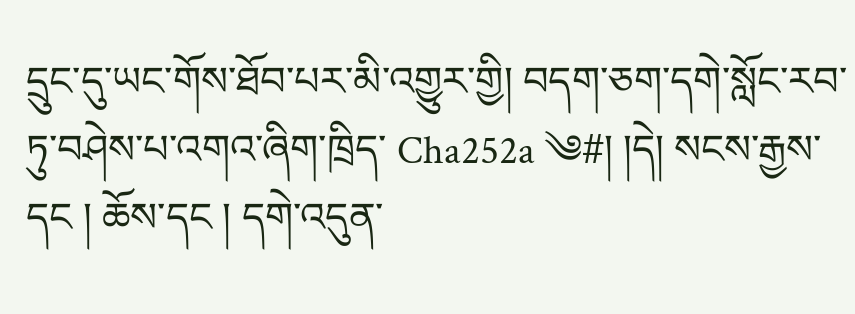དྲུང་དུ་ཡང་གོས་ཐོབ་པར་མི་འགྱུར་གྱི། བདག་ཅག་དགེ་སློང་རབ་ཏུ་བཤེས་པ་འགའ་ཞིག་ཁྲིད་ Cha252a ༄#། །དེ། སངས་རྒྱས་དང ། ཆོས་དང ། དགེ་འདུན་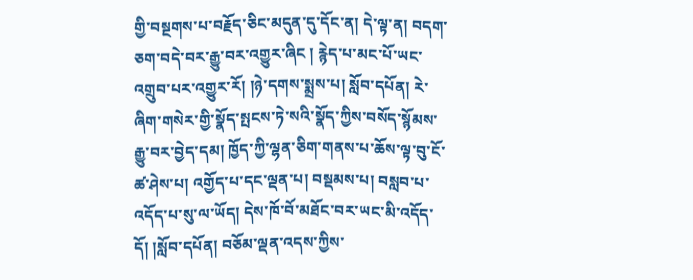གྱི་བསྔགས་པ་བརྗོད་ཅིང་མདུན་དུ་དོང་ན། དེ་ལྟ་ན། བདག་ཅག་བདེ་བར་རྒྱུ་བར་འགྱུར་ཞིང ། རྙེད་པ་མང་པོ་ཡང་འགྲུབ་པར་འགྱུར་རོ། །ཉེ་དགས་སྨྲས་པ། སློབ་དཔོན། རེ་ཞིག་གསེར་གྱི་སྣོད་སྤངས་ཏེ་སའི་སྣོད་ཀྱིས་བསོད་སྙོམས་རྒྱུ་བར་བྱེད་དམ། ཁྱོད་ཀྱི་ལྷན་ཅིག་གནས་པ་ཆོས་ལྟ་བུ་ངོ་ཚ་ཤེས་པ། འགྱོད་པ་དང་ལྡན་པ། བསྡམས་པ། བསླབ་པ་འདོད་པ་སུ་ལ་ཡོད། དེས་ཁོ་བོ་མཐོང་བར་ཡང་མི་འདོད་དོ། །སློབ་དཔོན། བཅོམ་ལྡན་འདས་ཀྱིས་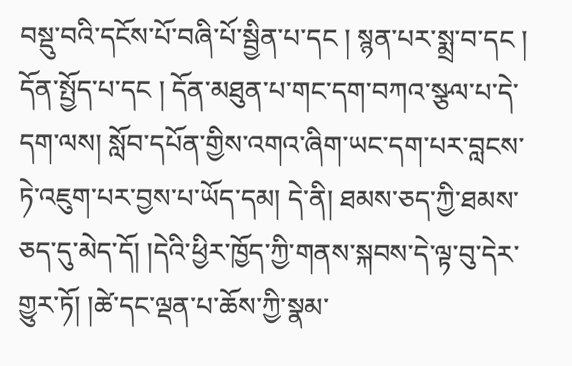བསྡུ་བའི་དངོས་པོ་བཞི་པོ་སྦྱིན་པ་དང ། སྙན་པར་སྨྲ་བ་དང ། དོན་སྤྱོད་པ་དང ། དོན་མཐུན་པ་གང་དག་བཀའ་སྩལ་པ་དེ་དག་ལས། སློབ་དཔོན་གྱིས་འགའ་ཞིག་ཡང་དག་པར་བླངས་ཏེ་འཇུག་པར་བྱས་པ་ཡོད་དམ། དེ་ནི། ཐམས་ཅད་ཀྱི་ཐམས་ཅད་དུ་མེད་དོ། །དེའི་ཕྱིར་ཁྱོད་ཀྱི་གནས་སྐབས་དེ་ལྟ་བུ་དེར་གྱུར་ཏོ། །ཚེ་དང་ལྡན་པ་ཆོས་ཀྱི་སྣམ་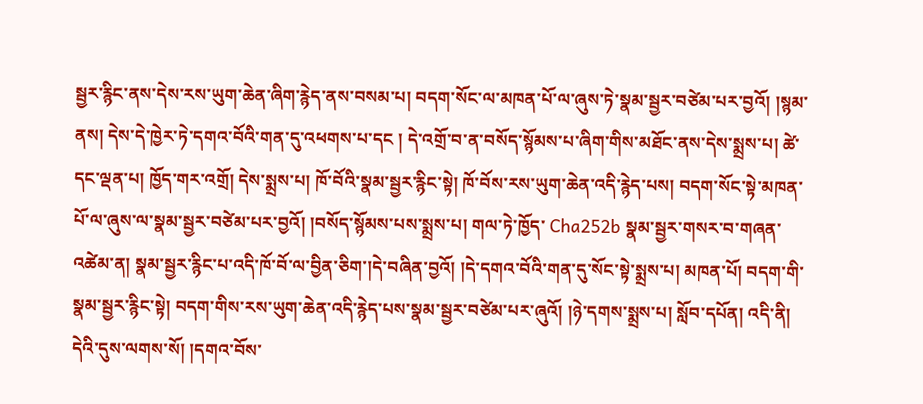སྦྱར་རྙིང་ནས་དེས་རས་ཡུག་ཆེན་ཞིག་རྙེད་ནས་བསམ་པ། བདག་སོང་ལ་མཁན་པོ་ལ་ཞུས་ཏེ་སྣམ་སྦྱར་བཙེམ་པར་བྱའོ། །སྙམ་ནས། དེས་དེ་ཁྱེར་ཏེ་དགའ་བོའི་གན་དུ་འཕགས་པ་དང ། དེ་འགྲོ་བ་ན་བསོད་སྙོམས་པ་ཞིག་གིས་མཐོང་ནས་དེས་སྨྲས་པ། ཚེ་དང་ལྡན་པ། ཁྱོད་གར་འགྲོ། དེས་སྨྲས་པ། ཁོ་བོའི་སྣམ་སྦྱར་རྙིང་སྟེ། ཁོ་བོས་རས་ཡུག་ཆེན་འདི་རྙེད་པས། བདག་སོང་སྟེ་མཁན་པོ་ལ་ཞུས་ལ་སྣམ་སྦྱར་བཙེམ་པར་བྱའོ། །བསོད་སྙོམས་པས་སྨྲས་པ། གལ་ཏེ་ཁྱོད་ Cha252b སྣམ་སྦྱར་གསར་བ་གཞན་འཚེམ་ན། སྣམ་སྦྱར་རྙིང་པ་འདི་ཁོ་བོ་ལ་བྱིན་ཅིག་།དེ་བཞིན་བྱའོ། །དེ་དགའ་བོའི་གན་དུ་སོང་སྟེ་སྨྲས་པ། མཁན་པོ། བདག་གི་སྣམ་སྦྱར་རྙིང་སྟེ། བདག་གིས་རས་ཡུག་ཆེན་འདི་རྙེད་པས་སྣམ་སྦྱར་བཙེམ་པར་ཞུའོ། །ཉེ་དགས་སྨྲས་པ། སློབ་དཔོན། འདི་ནི། དེའི་དུས་ལགས་སོ། །དགའ་བོས་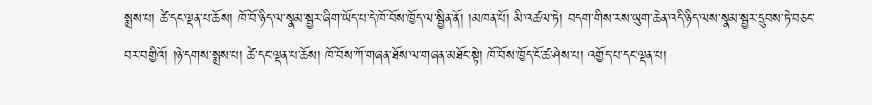སྨྲས་པ། ཚེ་དང་ལྡན་པ་ཆོས། ཁོ་བོ་ཉིད་ལ་སྣམ་སྦྱར་ཞིག་ཡོད་པ་དེ་ཁོ་བོས་ཁྱོད་ལ་སྦྱིན་ནོ། །མཁན་པོ། མི་འཚལ་ཏེ། བདག་གིས་རས་ཡུག་ཆེན་འདི་ཉིད་ལས་སྣམ་སྦྱར་དྲུབས་ཏེ་བཅང་བར་བགྱིའོ། །ཉེ་དགས་སྨྲས་པ། ཚེ་དང་ལྡན་པ་ཆོས། ཁོ་བོས་ཀོ་གཞན་ཐོས་ལ་གཞན་མཐོང་སྟེ། ཁོ་བོས་ཁྱོད་ངོ་ཚ་ཤེས་པ། འགྱོད་པ་དང་ལྡན་པ།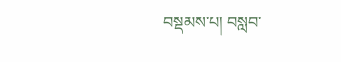བསྡམས་པ། བསླབ་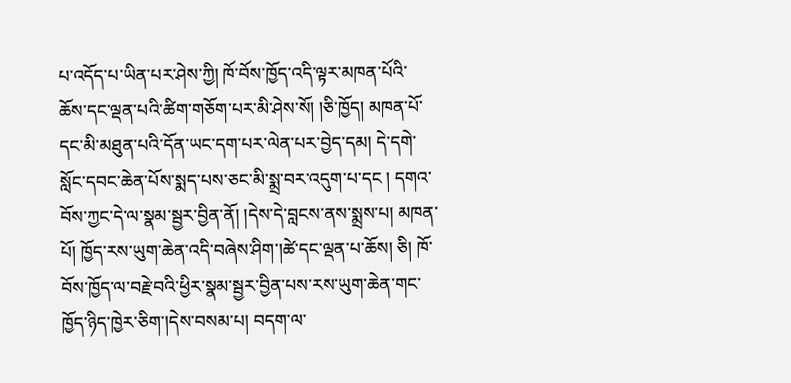པ་འདོད་པ་ཡིན་པར་ཤེས་ཀྱི། ཁོ་བོས་ཁྱོད་འདི་ལྟར་མཁན་པོའི་ཆོས་དང་ལྡན་པའི་ཚིག་གཅོག་པར་མི་ཤེས་སོ། །ཅི་ཁྱོད། མཁན་པོ་དང་མི་མཐུན་པའི་དོན་ཡང་དག་པར་ལེན་པར་བྱེད་དམ། དེ་དགེ་སློང་དབང་ཆེན་པོས་སྨད་པས་ཅང་མི་སྨྲ་བར་འདུག་པ་དང ། དགའ་བོས་ཀྱང་དེ་ལ་སྣམ་སྦྱར་བྱིན་ནོ། །དེས་དེ་བླངས་ནས་སྨྲས་པ། མཁན་པོ། ཁྱོད་རས་ཡུག་ཆེན་འདི་བཞེས་ཤིག་།ཚེ་དང་ལྡན་པ་ཆོས། ཅི། ཁོ་བོས་ཁྱོད་ལ་བརྗེ་བའི་ཕྱིར་སྣམ་སྦྱར་བྱིན་པས་རས་ཡུག་ཆེན་གང་ཁྱོད་ཉིད་ཁྱེར་ཅིག་།དེས་བསམ་པ། བདག་ལ་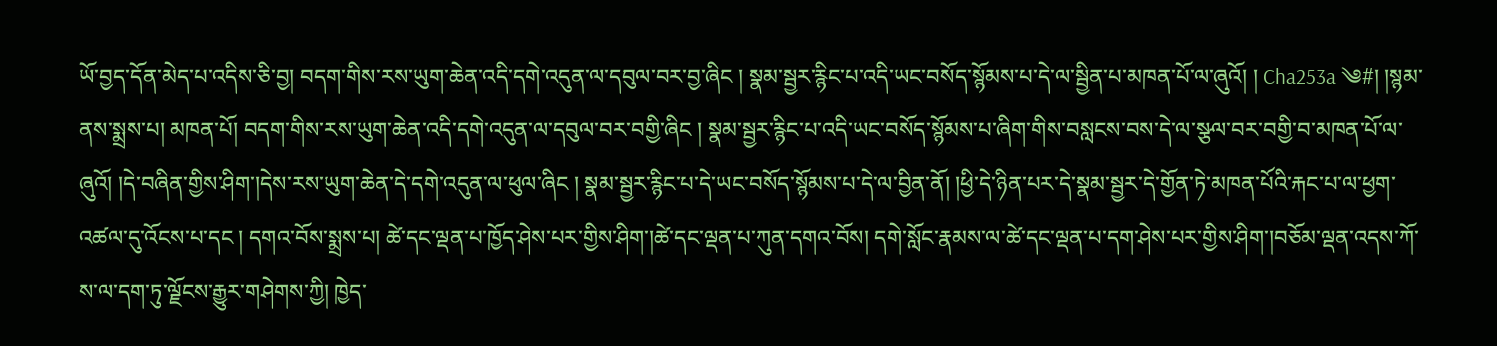ཡོ་བྱད་དོན་མེད་པ་འདིས་ཅི་བྱ། བདག་གིས་རས་ཡུག་ཆེན་འདི་དགེ་འདུན་ལ་དབུལ་བར་བྱ་ཞིང ། སྣམ་སྦྱར་རྙིང་པ་འདི་ཡང་བསོད་སྙོམས་པ་དེ་ལ་སྦྱིན་པ་མཁན་པོ་ལ་ཞུའོ། ། Cha253a ༄#། །སྙམ་ནས་སྨྲས་པ། མཁན་པོ། བདག་གིས་རས་ཡུག་ཆེན་འདི་དགེ་འདུན་ལ་དབུལ་བར་བགྱི་ཞིང ། སྣམ་སྦྱར་རྙིང་པ་འདི་ཡང་བསོད་སྙོམས་པ་ཞིག་གིས་བསླངས་བས་དེ་ལ་སྩལ་བར་བགྱི་བ་མཁན་པོ་ལ་ཞུའོ། །དེ་བཞིན་གྱིས་ཤིག་།དེས་རས་ཡུག་ཆེན་དེ་དགེ་འདུན་ལ་ཕུལ་ཞིང ། སྣམ་སྦྱར་རྙིང་པ་དེ་ཡང་བསོད་སྙོམས་པ་དེ་ལ་བྱིན་ནོ། །ཕྱི་དེ་ཉིན་པར་དེ་སྣམ་སྦྱར་དེ་གྱོན་ཏེ་མཁན་པོའི་རྐང་པ་ལ་ཕྱག་འཚལ་དུ་འོངས་པ་དང ། དགའ་བོས་སྨྲས་པ། ཚེ་དང་ལྡན་པ་ཁྱོད་ཤེས་པར་གྱིས་ཤིག་།ཚེ་དང་ལྡན་པ་ཀུན་དགའ་བོས། དགེ་སློང་རྣམས་ལ་ཚེ་དང་ལྡན་པ་དག་ཤེས་པར་གྱིས་ཤིག་།བཅོམ་ལྡན་འདས་ཀོ་ས་ལ་དག་ཏུ་ལྗོངས་རྒྱུར་གཤེགས་ཀྱི། ཁྱེད་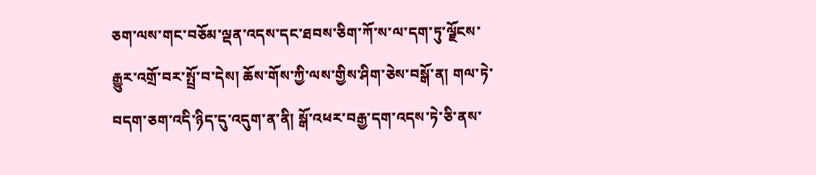ཅག་ལས་གང་བཅོམ་ལྡན་འདས་དང་ཐབས་ཅིག་ཀོ་ས་ལ་དག་ཏུ་ལྗོངས་རྒྱུར་འགྲོ་བར་སྤྲོ་བ་དེས། ཆོས་གོས་ཀྱི་ལས་གྱིས་ཤིག་ཅེས་བསྒོ་ན། གལ་ཏེ་བདག་ཅག་འདི་ཉིད་དུ་འདུག་ན་ནི། སྒོ་འཕར་བརྒྱ་དག་འདས་ཏེ་ཅི་ནས་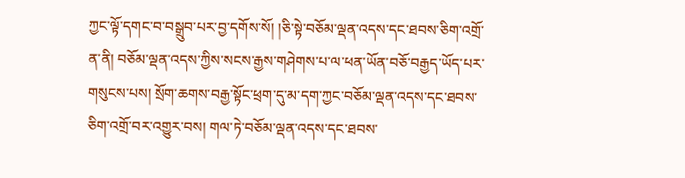ཀྱང་ལྟོ་དགང་བ་བསྒྲུབ་པར་བྱ་དགོས་སོ། །ཅི་སྟེ་བཅོམ་ལྡན་འདས་དང་ཐབས་ཅིག་འགྲོ་ན་ནི། བཅོམ་ལྡན་འདས་ཀྱིས་སངས་རྒྱས་གཤེགས་པ་ལ་ཕན་ཡོན་བཅོ་བརྒྱད་ཡོད་པར་གསུངས་པས། སྲོག་ཆགས་བརྒྱ་སྟོང་ཕྲག་དུ་མ་དག་ཀྱང་བཅོམ་ལྡན་འདས་དང་ཐབས་ཅིག་འགྲོ་བར་འགྱུར་བས། གལ་ཏེ་བཅོམ་ལྡན་འདས་དང་ཐབས་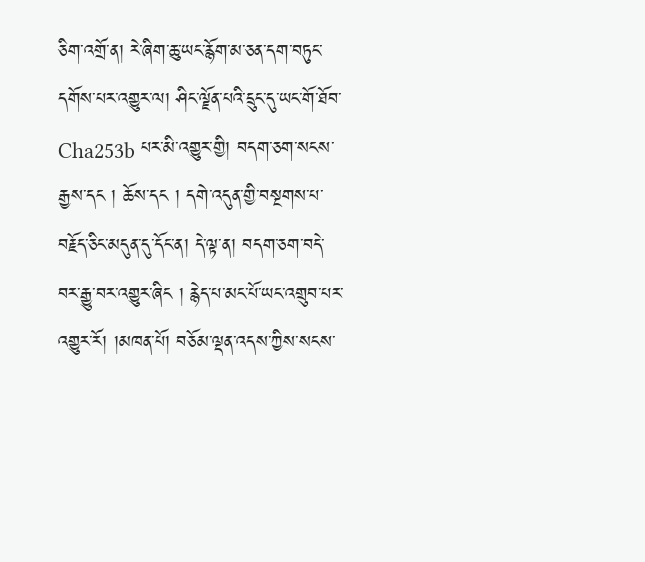ཅིག་འགྲོ་ན། རེ་ཞིག་ཆུ་ཡང་རྙོག་མ་ཅན་དག་བཏུང་དགོས་པར་འགྱུར་ལ། ཤིང་ལྗོན་པའི་དྲུང་དུ་ཡང་གོ་ཐོབ་ Cha253b པར་མི་འགྱུར་གྱི། བདག་ཅག་སངས་རྒྱས་དང ། ཆོས་དང ། དགེ་འདུན་གྱི་བསྔགས་པ་བརྗོད་ཅིང་མདུན་དུ་དོང་ན། དེ་ལྟ་ན། བདག་ཅག་བདེ་བར་རྒྱུ་བར་འགྱུར་ཞིང ། རྙེད་པ་མང་པོ་ཡང་འགྲུབ་པར་འགྱུར་རོ། །མཁན་པོ། བཅོམ་ལྡན་འདས་ཀྱིས་སངས་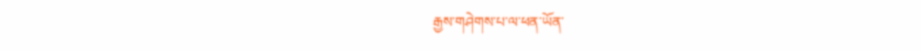རྒྱས་གཤེགས་པ་ལ་ཕན་ཡོན་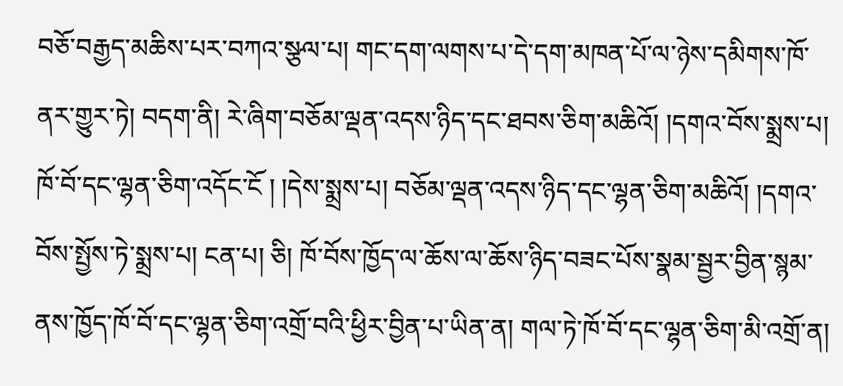བཅོ་བརྒྱད་མཆིས་པར་བཀའ་སྩལ་པ། གང་དག་ལགས་པ་དེ་དག་མཁན་པོ་ལ་ཉེས་དམིགས་ཁོ་ནར་གྱུར་ཏེ། བདག་ནི། རེ་ཞིག་བཅོམ་ལྡན་འདས་ཉིད་དང་ཐབས་ཅིག་མཆིའོ། །དགའ་བོས་སྨྲས་པ། ཁོ་བོ་དང་ལྷན་ཅིག་འདོང་ངོ ། །དེས་སྨྲས་པ། བཅོམ་ལྡན་འདས་ཉིད་དང་ལྷན་ཅིག་མཆིའོ། །དགའ་བོས་སྤྱོས་ཏེ་སྨྲས་པ། ངན་པ། ཅི། ཁོ་བོས་ཁྱོད་ལ་ཆོས་ལ་ཆོས་ཉིད་བཟང་པོས་སྣམ་སྦྱར་བྱིན་སྙམ་ནས་ཁྱོད་ཁོ་བོ་དང་ལྷན་ཅིག་འགྲོ་བའི་ཕྱིར་བྱིན་པ་ཡིན་ན། གལ་ཏེ་ཁོ་བོ་དང་ལྷན་ཅིག་མི་འགྲོ་ན།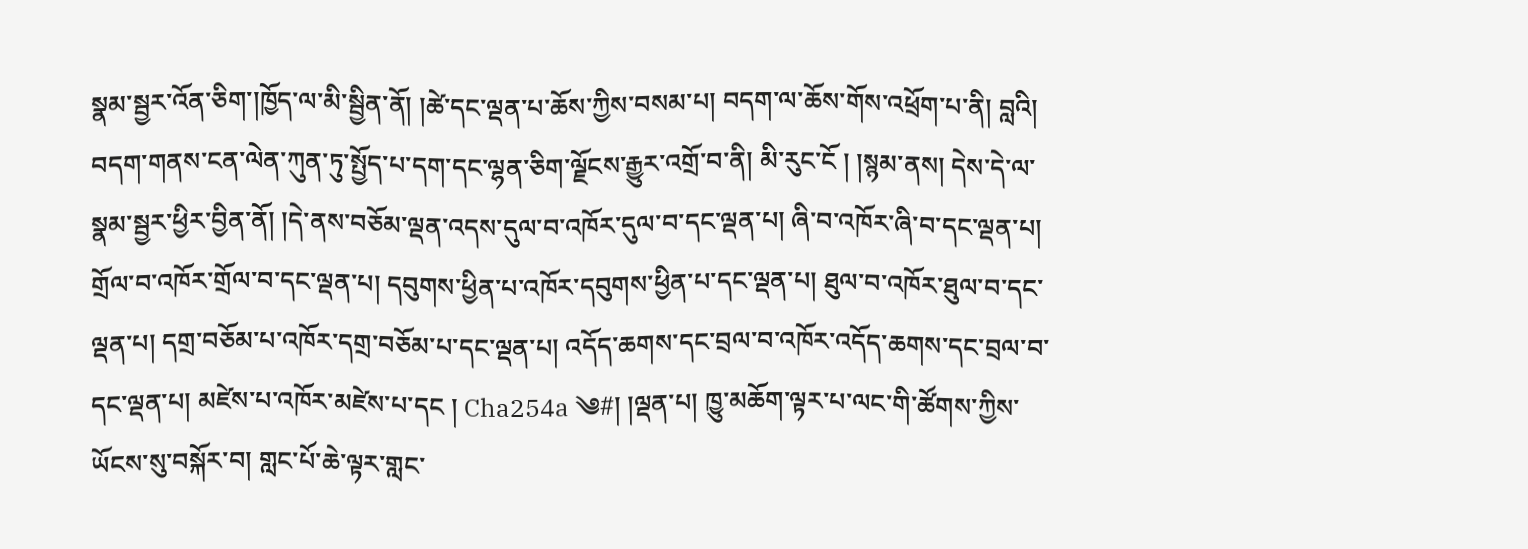སྣམ་སྦྱར་འོན་ཅིག་།ཁྱོད་ལ་མི་སྦྱིན་ནོ། །ཚེ་དང་ལྡན་པ་ཆོས་ཀྱིས་བསམ་པ། བདག་ལ་ཆོས་གོས་འཕྲོག་པ་ནི། བླའི། བདག་གནས་ངན་ལེན་ཀུན་ཏུ་སྤྱོད་པ་དག་དང་ལྷན་ཅིག་ལྗོངས་རྒྱུར་འགྲོ་བ་ནི། མི་རུང་ངོ ། །སྙམ་ནས། དེས་དེ་ལ་སྣམ་སྦྱར་ཕྱིར་བྱིན་ནོ། །དེ་ནས་བཅོམ་ལྡན་འདས་དུལ་བ་འཁོར་དུལ་བ་དང་ལྡན་པ། ཞི་བ་འཁོར་ཞི་བ་དང་ལྡན་པ། གྲོལ་བ་འཁོར་གྲོལ་བ་དང་ལྡན་པ། དབུགས་ཕྱིན་པ་འཁོར་དབུགས་ཕྱིན་པ་དང་ལྡན་པ། ཐུལ་བ་འཁོར་ཐུལ་བ་དང་ལྡན་པ། དགྲ་བཅོམ་པ་འཁོར་དགྲ་བཅོམ་པ་དང་ལྡན་པ། འདོད་ཆགས་དང་བྲལ་བ་འཁོར་འདོད་ཆགས་དང་བྲལ་བ་དང་ལྡན་པ། མཛེས་པ་འཁོར་མཛེས་པ་དང ། Cha254a ༄#། །ལྡན་པ། ཁྱུ་མཆོག་ལྟར་པ་ལང་གི་ཚོགས་ཀྱིས་ཡོངས་སུ་བསྐོར་བ། གླང་པོ་ཆེ་ལྟར་གླང་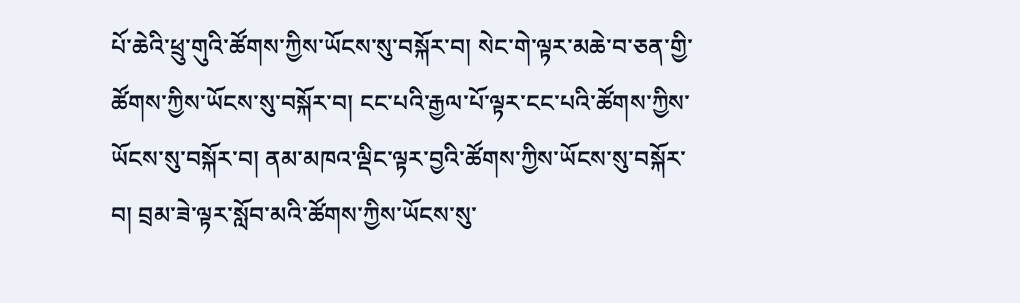པོ་ཆེའི་ཕྲུ་གུའི་ཚོགས་ཀྱིས་ཡོངས་སུ་བསྐོར་བ། སེང་གེ་ལྟར་མཆེ་བ་ཅན་གྱི་ཚོགས་ཀྱིས་ཡོངས་སུ་བསྐོར་བ། ངང་པའི་རྒྱལ་པོ་ལྟར་ངང་པའི་ཚོགས་ཀྱིས་ཡོངས་སུ་བསྐོར་བ། ནམ་མཁའ་ལྡིང་ལྟར་བྱའི་ཚོགས་ཀྱིས་ཡོངས་སུ་བསྐོར་བ། བྲམ་ཟེ་ལྟར་སློབ་མའི་ཚོགས་ཀྱིས་ཡོངས་སུ་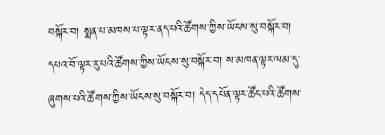བསྐོར་བ། སྨན་པ་མཁས་པ་ལྟར་ནད་པའི་ཚོགས་ཀྱིས་ཡོངས་སུ་བསྐོར་བ། དཔའ་བོ་ལྟར་རུ་པའི་ཚོགས་ཀྱིས་ཡོངས་སུ་བསྐོར་བ། ས་མཁན་ལྟར་ལམ་དུ་ཞུགས་པའི་ཚོགས་ཀྱིས་ཡོངས་སུ་བསྐོར་བ། དེད་དཔོན་ལྟར་ཚོང་པའི་ཚོགས་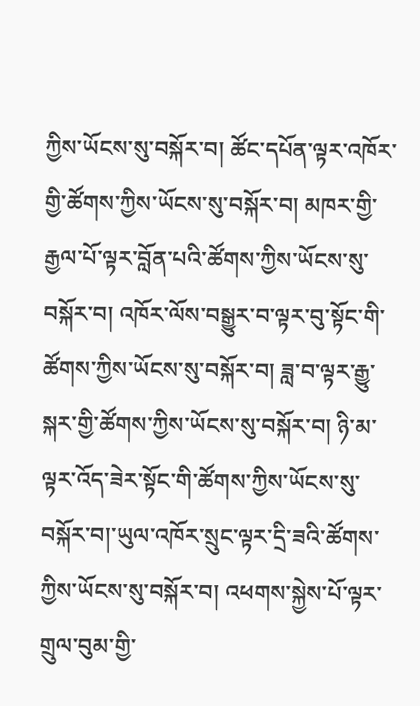ཀྱིས་ཡོངས་སུ་བསྐོར་བ། ཚོང་དཔོན་ལྟར་འཁོར་གྱི་ཚོགས་ཀྱིས་ཡོངས་སུ་བསྐོར་བ། མཁར་གྱི་རྒྱལ་པོ་ལྟར་བློན་པའི་ཚོགས་ཀྱིས་ཡོངས་སུ་བསྐོར་བ། འཁོར་ལོས་བསྒྱུར་བ་ལྟར་བུ་སྟོང་གི་ཚོགས་ཀྱིས་ཡོངས་སུ་བསྐོར་བ། ཟླ་བ་ལྟར་རྒྱུ་སྐར་གྱི་ཚོགས་ཀྱིས་ཡོངས་སུ་བསྐོར་བ། ཉི་མ་ལྟར་འོད་ཟེར་སྟོང་གི་ཚོགས་ཀྱིས་ཡོངས་སུ་བསྐོར་བ།་ཡུལ་འཁོར་སྲུང་ལྟར་དྲི་ཟའི་ཚོགས་ཀྱིས་ཡོངས་སུ་བསྐོར་བ། འཕགས་སྐྱེས་པོ་ལྟར་གྲུལ་བུམ་གྱི་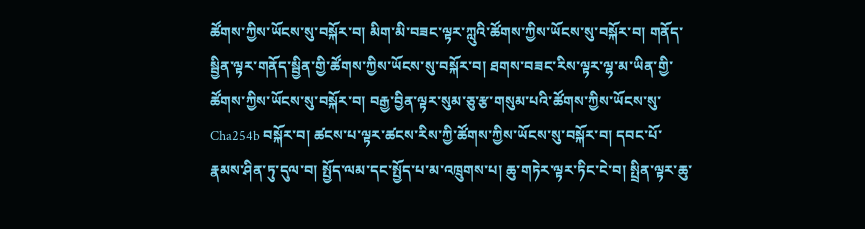ཚོགས་ཀྱིས་ཡོངས་སུ་བསྐོར་བ། མིག་མི་བཟང་ལྟར་ཀླུའི་ཚོགས་ཀྱིས་ཡོངས་སུ་བསྐོར་བ། གནོད་སྦྱིན་ལྟར་གནོད་སྦྱིན་གྱི་ཚོགས་ཀྱིས་ཡོངས་སུ་བསྐོར་བ། ཐགས་བཟང་རིས་ལྟར་ལྷ་མ་ཡིན་གྱི་ཚོགས་ཀྱིས་ཡོངས་སུ་བསྐོར་བ། བརྒྱ་བྱིན་ལྟར་སུམ་ཅུ་རྩ་གསུམ་པའི་ཚོགས་ཀྱིས་ཡོངས་སུ་ Cha254b བསྐོར་བ། ཚངས་པ་ལྟར་ཚངས་རིས་ཀྱི་ཚོགས་ཀྱིས་ཡོངས་སུ་བསྐོར་བ། དབང་པོ་རྣམས་ཤིན་ཏུ་དུལ་བ། སྤྱོད་ལམ་དང་སྤྱོད་པ་མ་འཁྲུགས་པ། ཆུ་གཏེར་ལྟར་ཏིང་ངེ་བ། སྤྲིན་ལྟར་ཆུ་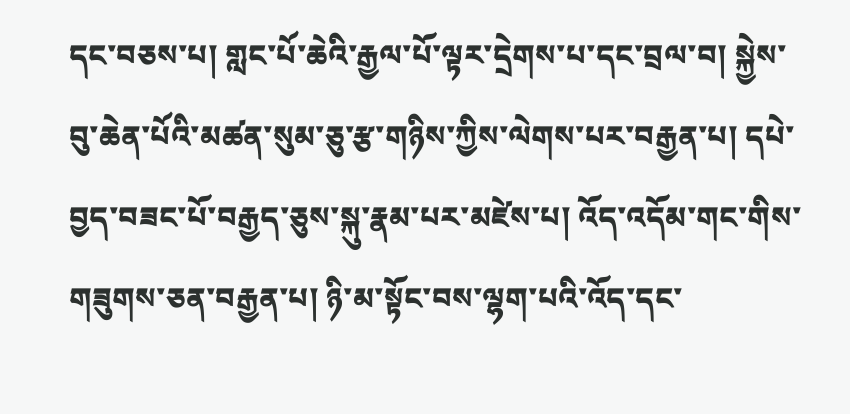དང་བཅས་པ། གླང་པོ་ཆེའི་རྒྱལ་པོ་ལྟར་དྲེགས་པ་དང་བྲལ་བ། སྐྱེས་བུ་ཆེན་པོའི་མཚན་སུམ་ཅུ་རྩ་གཉིས་ཀྱིས་ལེགས་པར་བརྒྱན་པ། དཔེ་བྱད་བཟང་པོ་བརྒྱད་ཅུས་སྐུ་རྣམ་པར་མཛེས་པ། འོད་འདོམ་གང་གིས་གཟུགས་ཅན་བརྒྱན་པ། ཉི་མ་སྟོང་བས་ལྷག་པའི་འོད་དང་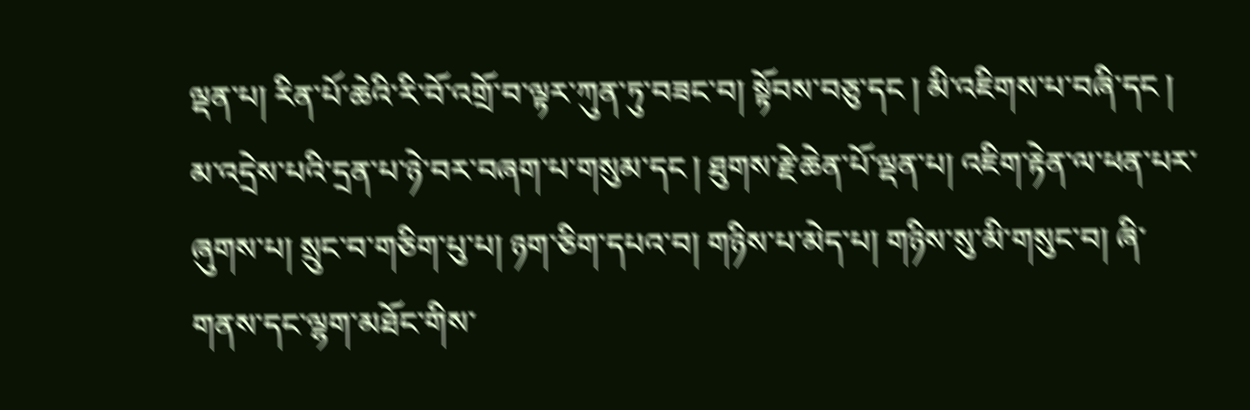ལྡན་པ། རིན་པོ་ཆེའི་རི་བོ་འགྲོ་བ་ལྟར་ཀུན་ཏུ་བཟང་བ། སྟོབས་བཅུ་དང ། མི་འཇིགས་པ་བཞི་དང ། མ་འདྲེས་པའི་དྲན་པ་ཉེ་བར་བཞག་པ་གསུམ་དང ། ཐུགས་རྗེ་ཆེན་པོ་ལྡན་པ། འཇིག་རྟེན་ལ་ཕན་པར་ཞུགས་པ། སྲུང་བ་གཅིག་པུ་པ། ཉག་ཅིག་དཔའ་བ། གཉིས་པ་མེད་པ། གཉིས་སུ་མི་གསུང་བ། ཞི་གནས་དང་ལྷག་མཐོང་གིས་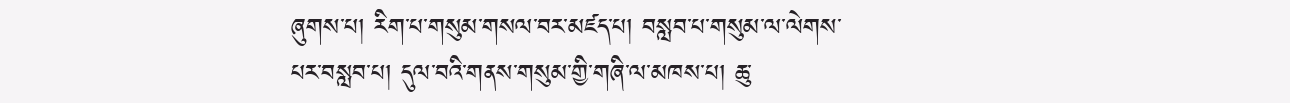ཞུགས་པ། རིག་པ་གསུམ་གསལ་བར་མཛད་པ། བསླབ་པ་གསུམ་ལ་ལེགས་པར་བསླབ་པ། དུལ་བའི་གནས་གསུམ་གྱི་གཞི་ལ་མཁས་པ། ཆུ་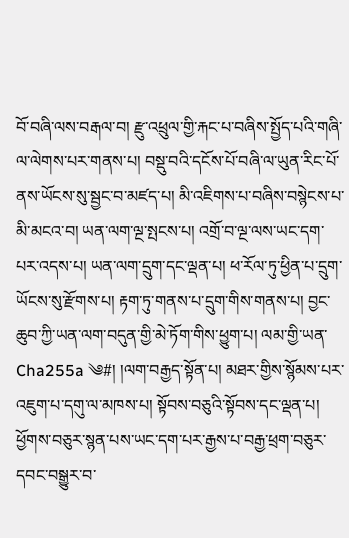བོ་བཞི་ལས་བརྒལ་བ། རྫུ་འཕྲུལ་གྱི་རྐང་པ་བཞིས་སྤྱོད་པའི་གཞི་ལ་ལེགས་པར་གནས་པ། བསྡུ་བའི་དངོས་པོ་བཞི་ལ་ཡུན་རིང་པོ་ནས་ཡོངས་སུ་སྦྱང་བ་མཛད་པ། མི་འཇིགས་པ་བཞིས་བསྙེངས་པ་མི་མངའ་བ། ཡན་ལག་ལྔ་སྤངས་པ། འགྲོ་བ་ལྔ་ལས་ཡང་དག་པར་འདས་པ། ཡན་ལག་དྲུག་དང་ལྡན་པ། ཕ་རོལ་ཏུ་ཕྱིན་པ་དྲུག་ཡོངས་སུ་རྫོགས་པ། རྟག་ཏུ་གནས་པ་དྲུག་གིས་གནས་པ། བྱང་ཆུབ་ཀྱི་ཡན་ལག་བདུན་གྱི་མེ་ཏོག་གིས་ཕྱུག་པ། ལམ་གྱི་ཡན་ Cha255a ༄#། །ལག་བརྒྱད་སྟོན་པ། མཐར་གྱིས་སྙོམས་པར་འཇུག་པ་དགུ་ལ་མཁས་པ། སྟོབས་བཅུའི་སྟོབས་དང་ལྡན་པ། ཕྱོགས་བཅུར་སྙན་པས་ཡང་དག་པར་རྒྱས་པ་བརྒྱ་ཕྲག་བཅུར་དབང་བསྒྱུར་བ་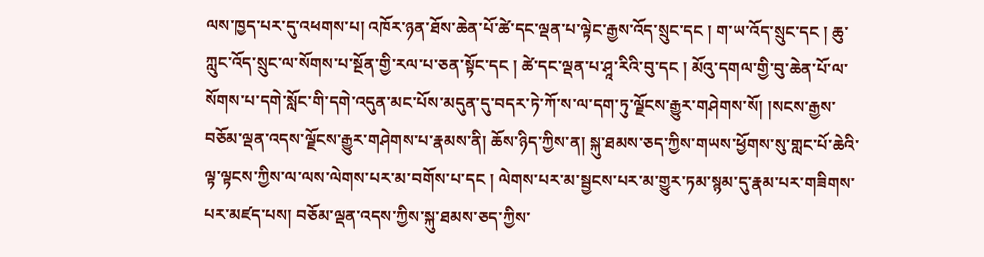ལས་ཁྱད་པར་དུ་འཕགས་པ། འཁོར་ཉན་ཐོས་ཆེན་པོ་ཚེ་དང་ལྡན་པ་ལྟེང་རྒྱས་འོད་སྲུང་དང ། ག་ཡ་འོད་སྲུང་དང ། ཆུ་ཀླུང་འོད་སྲུང་ལ་སོགས་པ་སྔོན་གྱི་རལ་པ་ཅན་སྟོང་དང ། ཚེ་དང་ལྡན་པ་ཤཱ་རིའི་བུ་དང ། མོའུ་དགལ་གྱི་བུ་ཆེན་པོ་ལ་སོགས་པ་དགེ་སློང་གི་དགེ་འདུན་མང་པོས་མདུན་དུ་བདར་ཏེ་ཀོ་ས་ལ་དག་ཏུ་ལྗོངས་རྒྱུར་གཤེགས་སོ། །སངས་རྒྱས་བཅོམ་ལྡན་འདས་ལྗོངས་རྒྱུར་གཤེགས་པ་རྣམས་ནི། ཆོས་ཉིད་ཀྱིས་ན། སྐུ་ཐམས་ཅད་ཀྱིས་གཡས་ཕྱོགས་སུ་གླང་པོ་ཆེའི་ལྟ་ལྟངས་ཀྱིས་ལ་ལས་ལེགས་པར་མ་བགོས་པ་དང ། ལེགས་པར་མ་སྦྱངས་པར་མ་གྱུར་ཏམ་སྙམ་དུ་རྣམ་པར་གཟིགས་པར་མཛད་པས། བཅོམ་ལྡན་འདས་ཀྱིས་སྐུ་ཐམས་ཅད་ཀྱིས་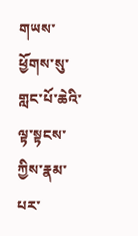གཡས་ཕྱོགས་སུ་གླང་པོ་ཆེའི་ལྟ་སྟངས་ཀྱིས་རྣམ་པར་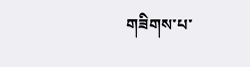གཟིགས་པ་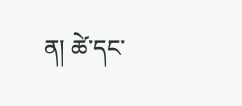ན། ཚེ་དང་